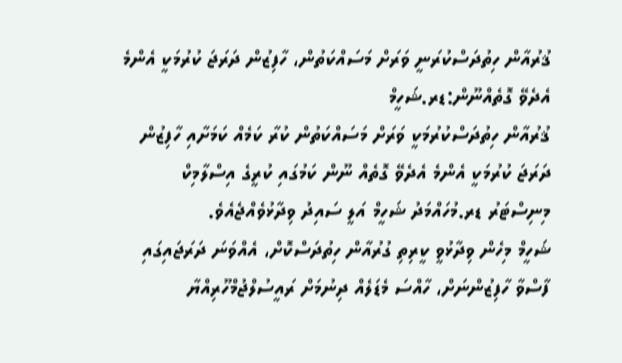ޤުރުއާން ހިތުދަސްކުރަނީ ވަރަށް މަސައްކަތުން، ހާފިޒުން ދަރަޖަ ކުރުމަކީ އެންމެ އެދެވޭ ގޮތެއްނޫން:ޑރ.ޝަހީމް
ޤުރުއާން ހިތުދަސްކުރުމަކީ ވަރަށް މަސައްކަތުން ކުރާ ކަމެއް ކަމަށާއި ހާފިޒުން ދަރަޖަ ކުރުމަކީ އެންމެ އެދެވޭ ގޮތެއް ނޫން ކަމުގައި ކުރީގެ އިސްލާމިކް މިނިސްޓަރު ޑރ.މުހައްމަދު ޝަހީމް އަލީ ސައިދު ވިދާޅުވެއްޖެއެވެ.
ޝަހީމް މިހެން ވިދާޅުވީ ކީރިތި ގުރުއާން ހިތުދަސްކޮށް، އެއްވަނަ ދަރަޖައިގައި ފާސްވާ ހާފިޒުންނަށް، ހާއްސަ މެޑަލެއް ދިނުމަށް ރައީސުލްޖުމްހޫރިއްޔާ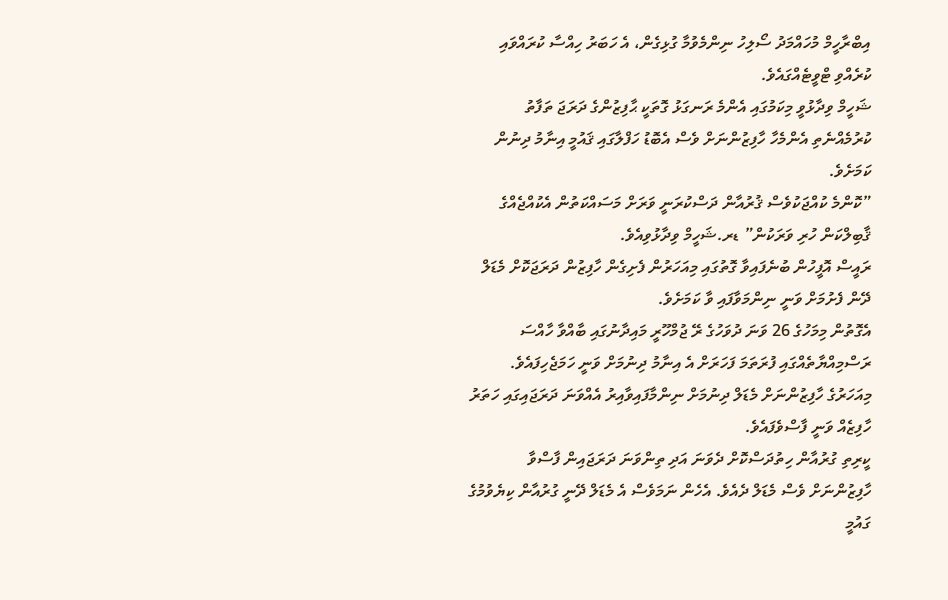އިބްރާހީމް މުހައްމަދު ސޯލިހު ނިންމެވުމާ ގުޅިގެން، އެ ހަބަރު ހިއްސާ ކުރައްވައި ކުރެއްވި ޓްވީޓެއްގައެވެ.
ޝަހީމް ވިދާޅުވީ މިކަމުގައި އެންމެ ރަނގަޅު ގޮތަކީ ޙާފިޒުންގެ ދަރަޖަ ތަފާތު ކުރުމެއްނެތި އެންމެހާ ހާފިޒުންނަށް ވެސް އެބޮޑު ހަފްލާގައި ޤައުމީ އިނާމު ދިނުން ކަމަށެވެ.
”ކޮންމެ ކުއްޖަކުވެސް ޤުރުއާން ދަސްކުރަނީ ވަރަށް މަސައްކަތުން އެކުއްޖެއްގެ ޤާބިލްކަން ހުރި ވަރަކުން” ޑރ.ޝަހީމް ވިދާޅުވިއެވެ.
ރައީސް އޮފީހުން ބުނެފައިވާ ގޮތުގައި މިއަހަރުން ފެށިގެން ހާފިޒުން ދަރަޖަކޮށް މެޑަލް ދޭން ފެށުމަށް ވަނީ ނިންމަވާފައި ވާ ކަމަށެވެ.
އެގޮތުން މިމަހުގެ 26 ވަނަ ދުވަހުގެ ރޭ ޖުމްހޫރީ މައިދާނުގައި ބާއްވާ ހާއްސަ ރަސްމިއްޔާތެއްގައި ފުރަތަމަ ފަހަރަށް އެ އިނާމު ދިނުމަށް ވަނީ ހަމަޖެހިފައެވެ.
މިއަހަރުގެ ހާފިޒުންނަށް މެޑަލް ދިނުމަށް ނިންމާފައިވާއިރު އެއްވަނަ ދަރަޖައިގައި ހަތަރު ހާފިޒެއް ވަނީ ފާސްވެފައެވެ.
ކީރިތި ގުރުއާން ހިތުދަސްކޮށް ދެވަނަ އަދި ތިންވަނަ ދަރަޖައިން ފާސްވާ ހާފިޒުންނަށް ވެސް މެޑަލް ދެއެވެ. އެހެން ނަމަވެސް އެ މެޑަލް ދޭނީ ގުރުއާން ކިޔެވުމުގެ ގައުމީ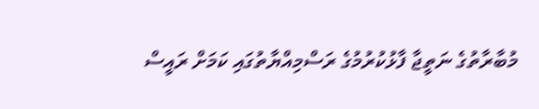މުބާރާތުގެ ނަތީޖާ ފާޅުކުރުމުގެ ރަސްމިއްޔާތުގައި ކަމަށް ރައީސް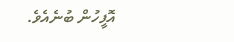އޮފީހުން ބުނެއެވެ.